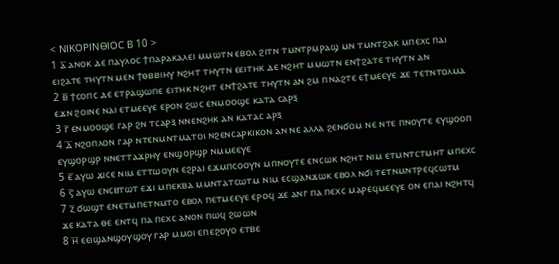< ⲚⲒⲔⲞⲢⲒⲚⲐⲒⲞⲤ Ⲃ 10 >
1 ⲁ̅ ⲁⲛⲟⲕ ⲇⲉ ⲡⲁⲩⲗⲟⲥ ϯⲡⲁⲣⲁⲕⲁⲗⲉⲓ ⲙⲙⲱⲧⲛ ⲉⲃⲟⲗ ϩⲓⲧⲛ ⲧⲙⲛⲧⲣⲙⲣⲁϣ ⲙⲛ ⲧⲙⲛⲧϩⲁⲕ ⲙⲡⲉⲭⲥ ⲡⲁⲓ ⲉⲓϩⲁⲧⲉ ⲧⲏⲩⲧⲛ ⲙⲉⲛ ϯⲑⲃⲃⲓⲏⲩ ⲛϩⲏⲧ ⲧⲏⲩⲧⲛ ⲉⲉⲓⲧⲏⲕ ⲇⲉ ⲛϩⲏⲧ ⲙⲙⲱⲧⲛ ⲉⲛϯϩⲁⲧⲉ ⲧⲏⲩⲧⲛ ⲁⲛ
2 ⲃ̅ ϯⲥⲟⲡⲥ ⲇⲉ ⲉⲧⲣⲁϣⲱⲡⲉ ⲉⲓⲧⲏⲕ ⲛϩⲏⲧ ⲉⲛϯϩⲁⲧⲉ ⲧⲏⲩⲧⲛ ⲁⲛ ϩⲙ ⲡⲛⲁϩⲧⲉ ⲉϯⲙⲉⲉⲩⲉ ϫⲉ ⲧⲉⲧⲛⲧⲟⲗⲙⲁ ⲉϫⲛ ϩⲟⲓⲛⲉ ⲛⲁⲓ ⲉⲧⲙⲉⲉⲩⲉ ⲉⲣⲟⲛ ϩⲱⲥ ⲉⲛⲙⲟⲟϣⲉ ⲕⲁⲧⲁ ⲥⲁⲣⲝ
3 ⲅ̅ ⲉⲛⲙⲟⲟϣⲉ ⲅⲁⲣ ϩⲛ ⲧⲥⲁⲣⲝ ⲛⲛⲉⲛϩⲏⲕ ⲁⲛ ⲕⲁⲧⲁⲥ ⲁⲣⲝ
4 ⲇ̅ ⲛϩⲟⲡⲗⲟⲛ ⲅⲁⲣ ⲛⲧⲉⲛⲙⲛⲧⲙⲁⲧⲟⲓ ⲛϩⲉⲛⲥⲁⲣⲕⲓⲕⲟⲛ ⲁⲛ ⲛⲉ ⲁⲗⲗⲁ ϩⲉⲛϭⲟⲙ ⲛⲉ ⲛⲧⲉ ⲡⲛⲟⲩⲧⲉ ⲉⲩϣⲟⲟⲡ ⲉⲩϣⲟⲣϣⲣ ⲛⲛⲉⲧⲧⲁϫⲣⲏⲩ ⲉⲛϣⲟⲣϣⲣ ⲛⲙⲙⲉⲉⲩⲉ
5 ⲉ̅ ⲁⲩⲱ ϫⲓⲥⲉ ⲛⲓⲙ ⲉⲧⲧⲱⲟⲩⲛ ⲉϩⲣⲁⲓ ⲉϫⲙⲡⲥⲟⲟⲩⲛ ⲙⲡⲛⲟⲩⲧⲉ ⲉⲛⲥⲱⲕ ⲛϩⲏⲧ ⲛⲓⲙ ⲉⲧⲙⲛⲧⲥⲧⲙⲏⲧ ⲙⲡⲉⲭⲥ
6 ⲋ̅ ⲁⲩⲱ ⲉⲛⲥⲃⲧⲱⲧ ⲉϫⲓ ⲙⲡⲉⲕⲃⲁ ⲙⲙⲛⲧⲁⲧⲥⲱⲧⲙ ⲛⲓⲙ ⲉⲥϣⲁⲛϫⲱⲕ ⲉⲃⲟⲗ ⲛϭⲓ ⲧⲉⲧⲛⲙⲛⲧⲣⲉϥⲥⲱⲧⲙ
7 ⲍ̅ ϭⲱϣⲧ ⲉⲛⲉⲧⲙⲡⲉⲧⲛⲙⲧⲟ ⲉⲃⲟⲗ ⲡⲉⲧⲙⲉⲉⲩⲉ ⲉⲣⲟϥ ϫⲉ ⲁⲛⲅ ⲡⲁ ⲡⲉⲭⲥ ⲙⲁⲣⲉϥⲙⲉⲉⲩⲉ ⲟⲛ ⲉⲡⲁⲓ ⲛϩⲏⲧϥ ϫⲉ ⲕⲁⲧⲁ ⲑⲉ ⲉⲛⲧϥ ⲡⲁ ⲡⲉⲭⲥ ⲁⲛⲟⲛ ⲡⲱϥ ϩⲱⲱⲛ
8 ⲏ̅ ⲉⲉⲓϣⲁⲛϣⲟⲩϣⲟⲩ ⲅⲁⲣ ⲙⲙⲟⲓ ⲉⲡⲉϩⲟⲩⲟ ⲉⲧⲃⲉ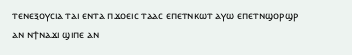ⲧⲉⲛⲉⲝⲟⲩⲥⲓⲁ ⲧⲁⲓ ⲉⲛⲧⲁ ⲡϫⲟⲉⲓⲥ ⲧⲁⲁⲥ ⲉⲡⲉⲧⲛⲕⲱⲧ ⲁⲩⲱ ⲉⲡⲉⲧⲛϣⲟⲣϣⲣ ⲁⲛ ⲛϯⲛⲁϫⲓ ϣⲓⲡⲉ ⲁⲛ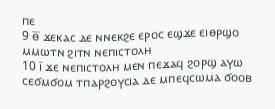ⲡⲉ
9 ⲑ̅ ϫⲉⲕⲁⲥ ⲇⲉ ⲛⲛⲉⲕϩⲉ ⲉⲣⲟⲥ ⲉϣϫⲉ ⲉⲓⲑⲣϣⲟ ⲙⲙⲱⲧⲛ ϩⲓⲧⲛ ⲛⲉⲡⲓⲥⲧⲟⲗⲏ
10 ⲓ̅ ϫⲉ ⲛⲉⲡⲓⲥⲧⲟⲗⲏ ⲙⲉⲛ ⲡⲉϫⲁϥ ϩⲟⲣϣ ⲁⲩⲱ ⲥⲉϭⲙϭⲟⲙ ⲧⲡⲁⲣϩⲟⲩⲥⲓⲁ ⲇⲉ ⲙⲡⲉϥⲥⲱⲙⲁ ϭⲟⲟⲃ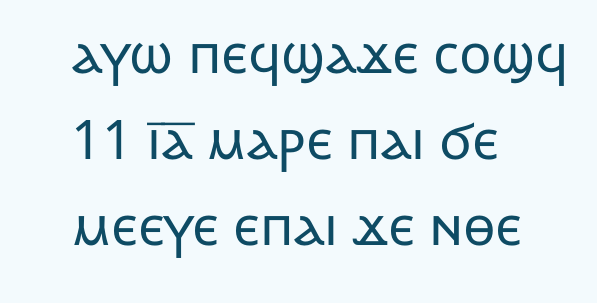ⲁⲩⲱ ⲡⲉϥϣⲁϫⲉ ⲥⲟϣϥ
11 ⲓ̅ⲁ̅ ⲙⲁⲣⲉ ⲡⲁⲓ ϭⲉ ⲙⲉⲉⲩⲉ ⲉⲡⲁⲓ ϫⲉ ⲛⲑⲉ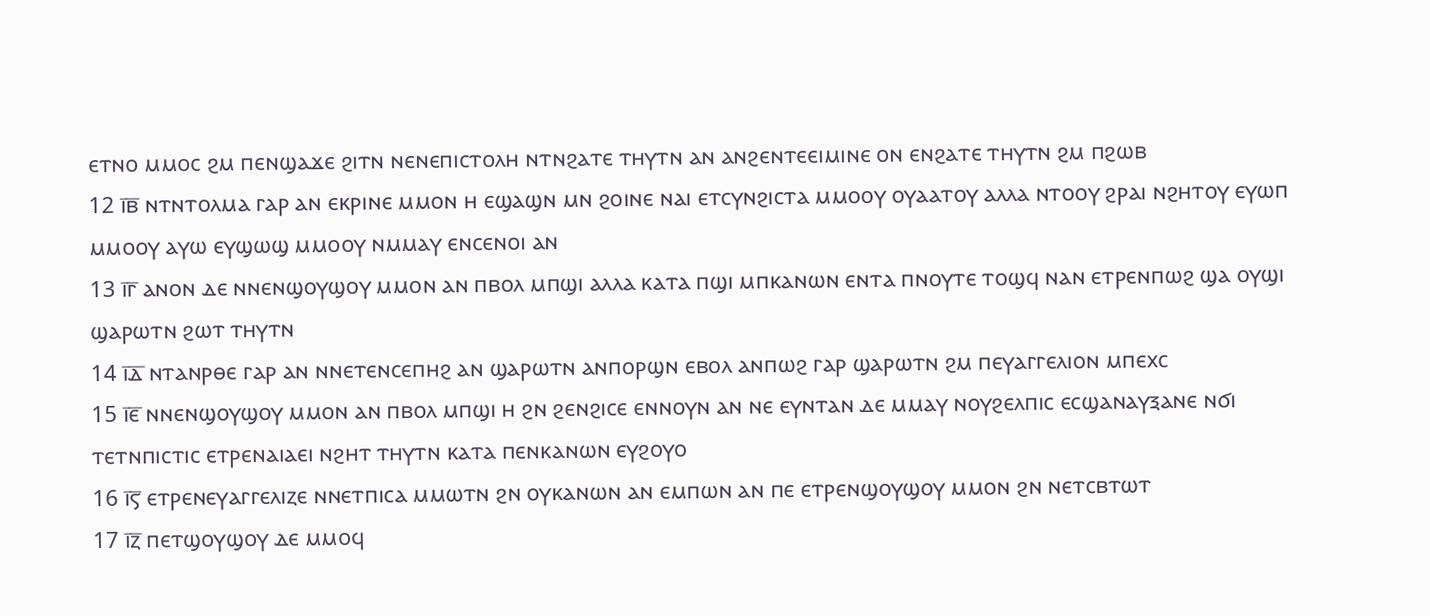ⲉⲧⲛⲟ ⲙⲙⲟⲥ ϩⲙ ⲡⲉⲛϣⲁϫⲉ ϩⲓⲧⲛ ⲛⲉⲛⲉⲡⲓⲥⲧⲟⲗⲏ ⲛⲧⲛϩⲁⲧⲉ ⲧⲏⲩⲧⲛ ⲁⲛ ⲁⲛϩⲉⲛⲧⲉⲉⲓⲙⲓⲛⲉ ⲟⲛ ⲉⲛϩⲁⲧⲉ ⲧⲏⲩⲧⲛ ϩⲙ ⲡϩⲱⲃ
12 ⲓ̅ⲃ̅ ⲛⲧⲛⲧⲟⲗⲙⲁ ⲅⲁⲣ ⲁⲛ ⲉⲕⲣⲓⲛⲉ ⲙⲙⲟⲛ ⲏ ⲉϣⲁϣⲛ ⲙⲛ ϩⲟⲓⲛⲉ ⲛⲁⲓ ⲉⲧⲥⲩⲛϩⲓⲥⲧⲁ ⲙⲙⲟⲟⲩ ⲟⲩⲁⲁⲧⲟⲩ ⲁⲗⲗⲁ ⲛⲧⲟⲟⲩ ϩⲣⲁⲓ ⲛϩⲏⲧⲟⲩ ⲉⲩⲱⲡ ⲙⲙⲟⲟⲩ ⲁⲩⲱ ⲉⲩϣⲱϣ ⲙⲙⲟⲟⲩ ⲛⲙⲙⲁⲩ ⲉⲛⲥⲉⲛⲟⲓ ⲁⲛ
13 ⲓ̅ⲅ̅ ⲁⲛⲟⲛ ⲇⲉ ⲛⲛⲉⲛϣⲟⲩϣⲟⲩ ⲙⲙⲟⲛ ⲁⲛ ⲡⲃⲟⲗ ⲙⲡϣⲓ ⲁⲗⲗⲁ ⲕⲁⲧⲁ ⲡϣⲓ ⲙⲡⲕⲁⲛⲱⲛ ⲉⲛⲧⲁ ⲡⲛⲟⲩⲧⲉ ⲧⲟϣϥ ⲛⲁⲛ ⲉⲧⲣⲉⲛⲡⲱϩ ϣⲁ ⲟⲩϣⲓ ϣⲁⲣⲱⲧⲛ ϩⲱⲧ ⲧⲏⲩⲧⲛ
14 ⲓ̅ⲇ̅ ⲛⲧⲁⲛⲣⲑⲉ ⲅⲁⲣ ⲁⲛ ⲛⲛⲉⲧⲉⲛⲥⲉⲡⲏϩ ⲁⲛ ϣⲁⲣⲱⲧⲛ ⲁⲛⲡⲟⲣϣⲛ ⲉⲃⲟⲗ ⲁⲛⲡⲱϩ ⲅⲁⲣ ϣⲁⲣⲱⲧⲛ ϩⲙ ⲡⲉⲩⲁⲅⲅⲉⲗⲓⲟⲛ ⲙⲡⲉⲭⲥ
15 ⲓ̅ⲉ̅ ⲛⲛⲉⲛϣⲟⲩϣⲟⲩ ⲙⲙⲟⲛ ⲁⲛ ⲡⲃⲟⲗ ⲙⲡϣⲓ ⲏ ϩⲛ ϩⲉⲛϩⲓⲥⲉ ⲉⲛⲛⲟⲩⲛ ⲁⲛ ⲛⲉ ⲉⲩⲛⲧⲁⲛ ⲇⲉ ⲙⲙⲁⲩ ⲛⲟⲩϩⲉⲗⲡⲓⲥ ⲉⲥϣⲁⲛⲁⲩⲝⲁⲛⲉ ⲛϭⲓ ⲧⲉⲧⲛⲡⲓⲥⲧⲓⲥ ⲉⲧⲣⲉⲛⲁⲓⲁⲉⲓ ⲛϩⲏⲧ ⲧⲏⲩⲧⲛ ⲕⲁⲧⲁ ⲡⲉⲛⲕⲁⲛⲱⲛ ⲉⲩϩⲟⲩⲟ
16 ⲓ̅ⲋ̅ ⲉⲧⲣⲉⲛⲉⲩⲁⲅⲅⲉⲗⲓⲍⲉ ⲛⲛⲉⲧⲡⲓⲥⲁ ⲙⲙⲱⲧⲛ ϩⲛ ⲟⲩⲕⲁⲛⲱⲛ ⲁⲛ ⲉⲙⲡⲱⲛ ⲁⲛ ⲡⲉ ⲉⲧⲣⲉⲛϣⲟⲩϣⲟⲩ ⲙⲙⲟⲛ ϩⲛ ⲛⲉⲧⲥⲃⲧⲱⲧ
17 ⲓ̅ⲍ̅ ⲡⲉⲧϣⲟⲩϣⲟⲩ ⲇⲉ ⲙⲙⲟϥ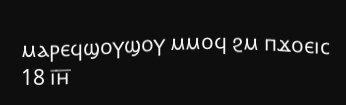ⲙⲁⲣⲉϥϣⲟⲩϣⲟⲩ ⲙⲙⲟϥ ϩⲙ ⲡϫⲟⲉⲓⲥ
18 ⲓ̅ⲏ̅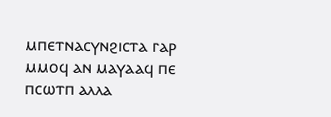ⲙⲡⲉⲧⲛⲁⲥⲩⲛϩⲓⲥⲧⲁ ⲅⲁⲣ ⲙⲙⲟϥ ⲁⲛ ⲙⲁⲩⲁⲁϥ ⲡⲉ ⲡⲥⲱⲧⲡ ⲁⲗⲗⲁ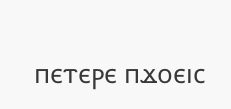ⲡⲉⲧⲉⲣⲉ ⲡϫⲟⲉⲓⲥ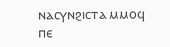ⲛⲁⲥⲩⲛϩⲓⲥⲧⲁ ⲙⲙⲟϥ ⲡⲉ